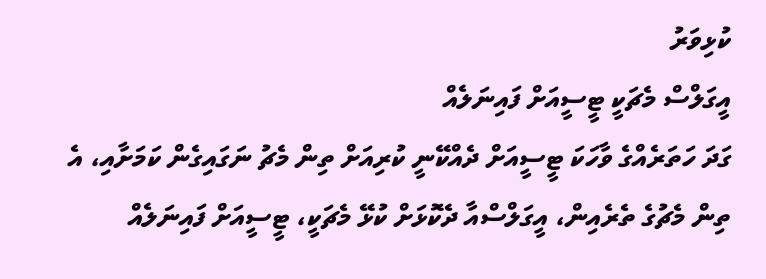ކުޅިވަރު
އީގަލްސް މެޗަކީ ޓީސީއަށް ފައިނަލެއް
ގަދަ ހަތަރެއްގެ ވާހަކަ ޓީސީއަށް ދެއްކޭނީ ކުރިއަށް ތިން މެޗު ނަގައިގެން ކަމަށާއި، އެ ތިން މެޗުގެ ތެރެއިން، އީގަލްސްއާ ދެކޮޅަށް ކުޅޭ މެޗަކީ، ޓީސީއަށް ފައިނަލެއް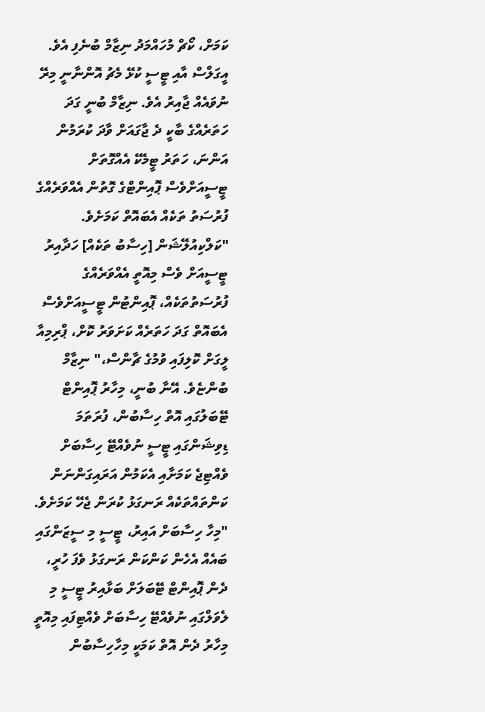ކަމަށް، ކޯޗް މުހައްމަދު ނިޒާމް ބުނެފި އެވެ.
އީގަލްސް އާއި ޓީސީ ކުޅޭ މެޗު އޮންނާނީ މިރޭ ނުވައެއް ޖާއިރު އެވެ. ނިޒާމް ބުނީ ގަދަ ހަތަރެއްގެ ބާކީ ދެ ޖާގައަށް ވާދަ ކުރަމުން އަންނަ، ހަތަރު ޓީމެކޭ އެއްގޮތަށް ޓީސީއަށްވެސް ޕޮއިންޓްގެ ގޮތުން އެއްވަރެއްގެ ފުރުސަތު ތަކެއް އެބައޮތް ކަމަށެވެ.
"ކަލްކިއުލޭޝަން [ހިސާބު ތަކެއް] ހަދާއިރު ޓީސީއަށް ވެސް މިއޮތީ އެއްވަރެއްގެ ފުރުސަތުތަކެއް، ޕޮއިންޓުން ޓީސީއަށްވެސް އެބައޮތް ގަދަ ހަތަރެއް ކަށަވަރު ކޮށް، ޕްރިމިއާ ލީގަށް ކޮލިފައި ވުމުގެ ޗާންސް،" ނިޒާމް ބުންޏެވެ. އޭނާ ބުނީ، މިހާރު ޕޮއިންޓް ޓޭބަލުގައި އޮތް ހިސާބުން، ފުރަތަމަ ޑިވިޝަންގައި ޓީސީ ނުވެއްޓޭ ހިސާބަށް ވެއްޓިޖެ ކަމަށާއި އެކަމުން އަރައިގަންނަން ކަންތައްތަކެއް ރަނގަޅު ކުރަން ޖެހޭ ކަމަށެވެ.
"މިހާ ހިސާބަށް އައިރު، ޓީސީ މި ސީޒަންގައި ބައެއް އެހެން ކަންކަން ރަނގަޅު ވެފަ ހުރީ، ދެން ޕޮއިންޓް ޓޭބަލަށް ބަޅާއިރު ޓީސީ މި ލެވަލްގައި ނުވެއްޓޭ ހިސާބަށް ވެއްޓިފައި މިއޮތީ މިހާރު ދެން އޮތް ކަމަކީ މިހާހިސާބުން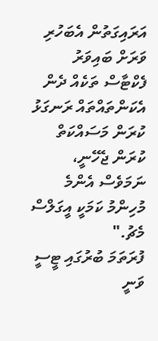އަރައިގަތުން އެބަހުރި ވަރަށް ބައިވަރު ފެކްޓާސް ތަކެއް ދެން އެކަންތައްތައް ރަނގަޅު ކުރަން މަސައްކަތް ކުރަން ޖެހޭނީ، ނަމަވެސް އެންމެ މުހިންމު ކަމަކީ އީގަލްސް މެޗު."
ފުރަތަމަ ބުރުގައި ޓީސީ ވަނީ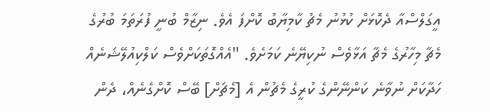އީގަލްސްއާ ދެކޮޅަށް ކުޅުނު މެޗު ކާމިޔާބު ކޮށްފަ އެވެ. ނިޒާމް ބުނީ ފުރަތަމަ ބުރުގެ މެޗާ މިހާރުގެ މެޗާ އަޅާވެސް ނުކިޔޭނެ ކަމަށެވެ. "އެއްގޮތަކަށްވެސް ކަލްކިއުލޭޝަނެއް ހަދާކަށް ނުވާނެ ކަންނޭންގެ ކުރީގެ މެޗުން އެ [މެޗަށް] ބޭސް ކޮށްގެނެއް، ދެން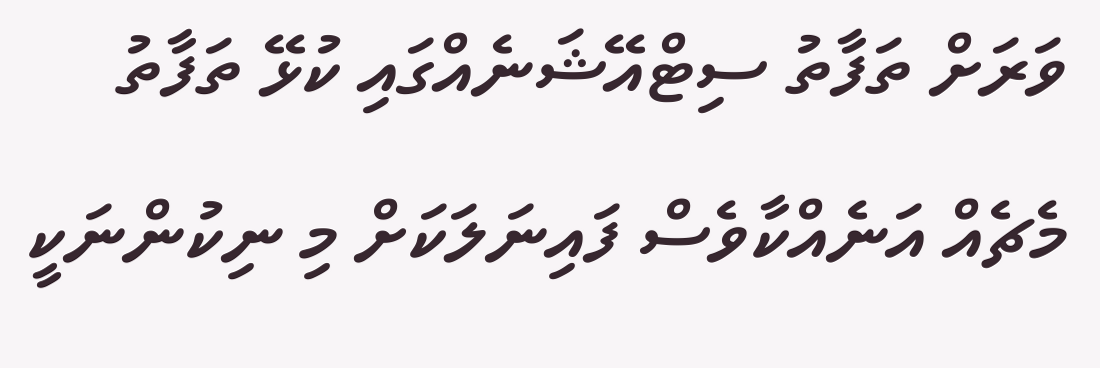ވަރަށް ތަފާތު ސިޓްއޭޝަނެއްގައި ކުޅޭ ތަފާތު މެޗެއް އަނެއްކާވެސް ފައިނަލަކަށް މި ނިކުންނަކީ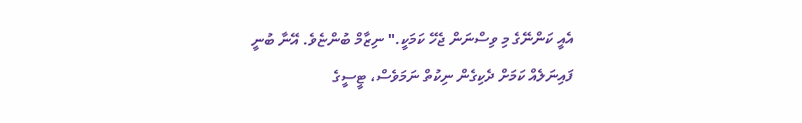އެއީ ކަންނޭގެ މި ވިސްނަން ޖެހޭ ކަމަކީ." ނިޒާމް ބުންޏެވެ. އޭނާ ބުނީ ފައިނަލެއް ކަމަށް ދެކިގެން ނިކުތް ނަމަވެސް، ޓީސީގެ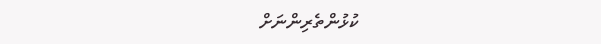ކުޅުންތެރިންނަށް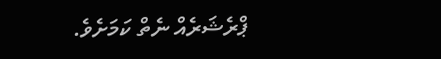ޕްރެޝަރެއް ނެތް ކަމަށެވެ.